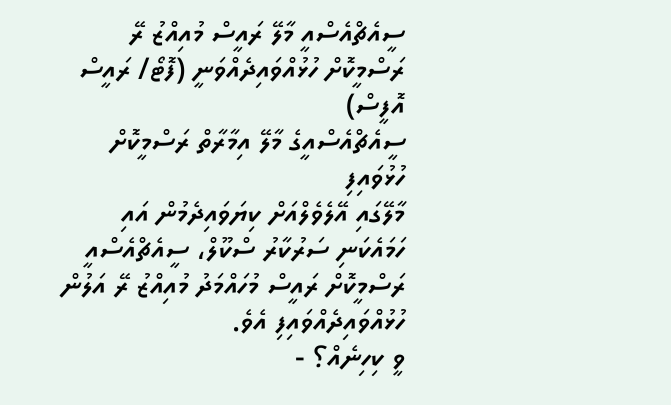ސީއެޗްއެސްއީ މާލޭ ރައީސް މުއިއްޒު ރޭ ރަސްމީކޮށް ހުޅުއްވައިދެއްވަނީ (ފޮޓޯ/ ރައީސް އޮފީސް)
ސީއެޗްއެސްއީގެ މާލޭ އިމާރާތް ރަސްމީކޮށް ހުޅުވައިފި
މާލޭގައި އޭލެވެލްއަށް ކިޔަވައިދެމުން އައި ހަމައެކަނި ސަރުކާރު ސްކޫލް، ސީއެޗްއެސްއީ ރަސްމީކޮށް ރައީސް މުހައްމަދު މުއިއްޒު ރޭ އަލުން ހުޅުއްވައިދެއްވައިފި އެވެ.
ވީ ކިހިނެއް؟ -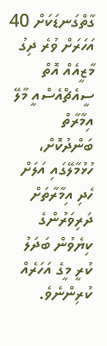ގާތްގަނޑަކަށް 40 އަހަރަށް ވުރެ ދިގު މާޒީއެއް އޮތް ސީއެޗްއެސްއީ މާލޭ އިމާރާތް ބަންދުކޮށް، ހުޅުމާލޭގައި އަލަށް ހެދި އިމާރާތަށް ދަރިވަރުންގެ ކިޔެވުން ބަދަލު ކުރީ މީގެ އަހަރެއް ކުރިންނެވެ.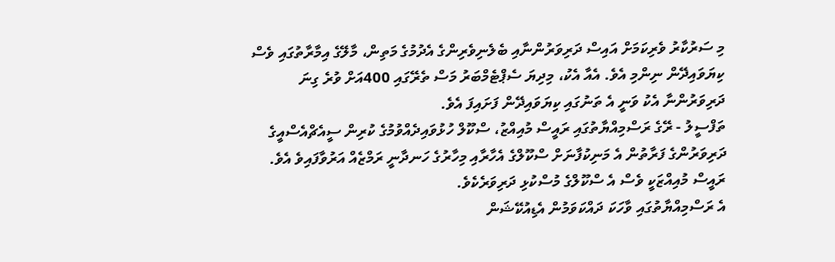މި ސަރުކާރު ވެރިކަމަށް އައިސް ދަރިވަރުންނާއި ބެލެނިވެރިންގެ އެދުމުގެ މަތިން، މާލޭގެ އިމާރާތުގައި ވެސް ކިޔަވައިދޭން ނިންމި އެވެ. އެއާ އެކު، މިދިޔަ ސެޕްޓެމްބަރު މަސް ތެރޭގައި 400އަށް ވުރެ ގިނަ ދަރިވަރުންނާ އެކު ވަނީ އެ ތަނުގައި ކިޔަވައިދޭން ފަށައިފަ އެވެ.
ތަފްސީލު - ރޭގެ ރަސްމިއްޔާތުގައި ރައީސް މުއިއްޒު، ސްކޫލް ހުޅުވައިދެއްވުމުގެ ކުރިން ސީއެޗްއެސްއީގެ ދަރިވަރުންގެ ފަރާތުން އެ މަނިކުފާނަށް ސްކޫލްގެ އެހާރާއި މިހާރުގެ ހަނދާނީ ރަމްޒެއް އަރުވާފައިވެ އެވެ. ރައީސް މުއިއްޒަކީ ވެސް އެ ސްކޫލްގެ މުސްކުޅި ދަރިވަރެކެވެ.
އެ ރަސްމިއްޔާތުގައި ވާހަކަ ދައްކަވަމުން އެޑިއުކޭޝަން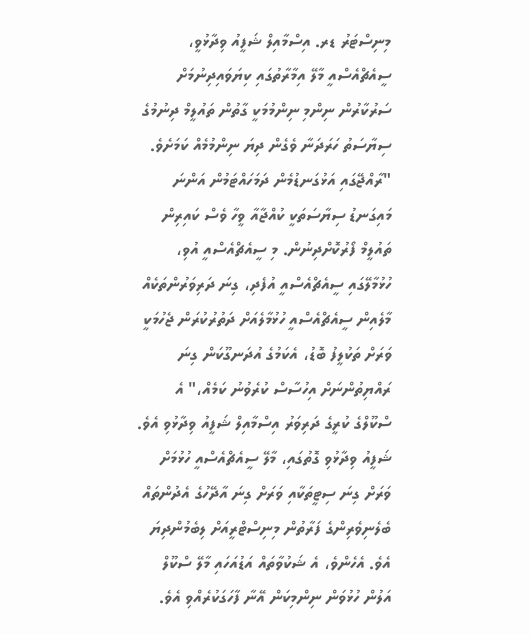މިނިސްޓަރު ޑރ. އިސްމާއިލް ޝަފީއު ވިދާޅުވީ، ސީއެޗްއެސްއީ މާލޭ އިމާރާތުގައި ކިޔަވައިދިނުމަށް ސަރުކާރުން ނިންމި ނިންމުމަކީ ގާތުން ތައުލީމް ދިނުމުގެ ސިޔާސަތު ހަރަދަނާ ވެގެން ދިޔަ ނިންމުމެއް ކަމަށެވެ.
"ރާއްޖޭގައި އަޅުގަނޑުމެން ދަމަހައްޓަމުން އަންނަ މައިގަނޑު ސިޔާސަތަކީ ކުއްޖާއާ ވީހާ ވެސް ކައިރިން ތައުލީމް ފޯރުކޮށްދިނުން. މި ސީއެޗްއެސްއީ އުވި، ހުޅުމާލޭގައި ސީއެޗްއެސްއީ އުފެދި، ގިނަ ދަރިވަރުންތަކެއް މާލެއިން ސީއެޗްއެސްއީ ހުޅުމާލެއަށް ދަތުރުކުރަން ޖެހުމަކީ ވަރަށް ތަކުލީފު ބޮޑު، އެކަމުގެ އުދަނގޫކަން ގިނަ ރައްޔިތުންނަށް އިހުސާސް ކުރެވުނު ކަމެއް،" އެ ސްކޫލްގެ ކުރީގެ ދަރިވަރު އިސްމާއިލް ޝަފީއު ވިދާޅުވި އެވެ.
ޝަފީއު ވިދާޅުވި ގޮތުގައި، މާލޭ ސީއެޗްއެސްއީ ހުޅުމަށް ވަރަށް ގިނަ ސިޓީތަކާއި ވަރަށް ގިނަ އާދޭހުގެ އެދުންތައް ބެލެނިވެރިންގެ ފަރާތުން މިނިސްޓްރީއަށް ލިބެމުންދިޔަ އެވެ. އެހެންވެ، އެ ޝަކުވާތައް އަޑުއަހައި މާލޭ ސްކޫލް އަލުން ހުޅުވަން ނިންމިކަން އޭނާ ފާހަގަކުރެއްވި އެވެ.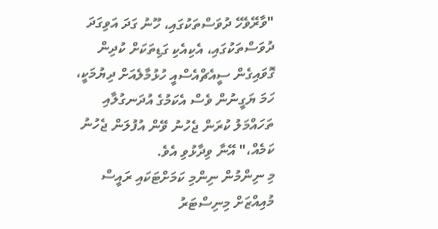"ވާރޭވެހޭ ދުވަސްތަކުގައި، ހޫނު ގަދަ އަވިގަދަ ދުވަސްތަކުގައި، އެކިއެކި ގަޑިތަކަށް ކުދިން ގޮވައިގެން ސީއެޗްއެސްއީ ހުޅުމާލެއަށް ދިޔުމަކީ، ހަމަ ޔަގީނުން ވެސް އެކަމުގެ އުދަނގުލާއި ތަހައްމަލު ކުރަން ޖެހުނު ވޭން އުފުލަން ޖެހުނު ކަމެއް،" އޭނާ ވިދާޅުވި އެވެ.
މި ނިންމުން ނިންމި ކަމަށްޓަކައި ރައީސް މުއިއްޒަށް މިނިސްޓަރު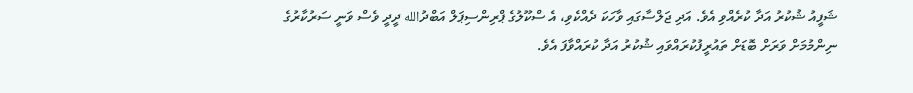ޝަފީއު ޝުކުރު އަދާ ކުރެއްވި އެވެ. އަދި ޖަލްސާގައި ވާހަކަ ދެއްކެވި، އެ ސްކޫލުގެ ޕްރިންސިޕަލް އަބްދުالله ދީދީ ވެސް ވަނީ ސަރުކާރުގެ ނިންމުމަށް ވަރަށް ބޮޑަށް ތައުރީފުކުރައްވައި ޝުކުރު އަދާ ކުރައްވާފަ އެވެ.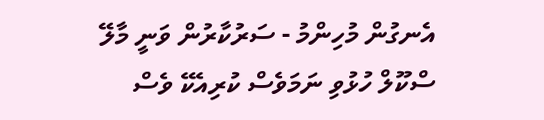އެނގުން މުހިންމު - ސަރުކާރުން ވަނީ މާލޭ ސްކޫލް ހުޅުވި ނަމަވެސް ކުރިއެކޭ ވެސް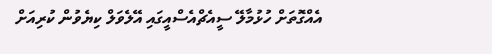އެއްގޮތަށް ހުޅުމާލޭ ސީއެޗްއެސްއީގައި އޭލެވަލް ކިޔެވުން ކުރިއަށް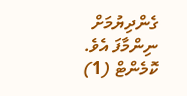ގެންދިޔުމަށް ނިންމާފަ އެވެ.
ކޮމެންޓް (1)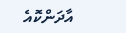އާދަންކޮއެ